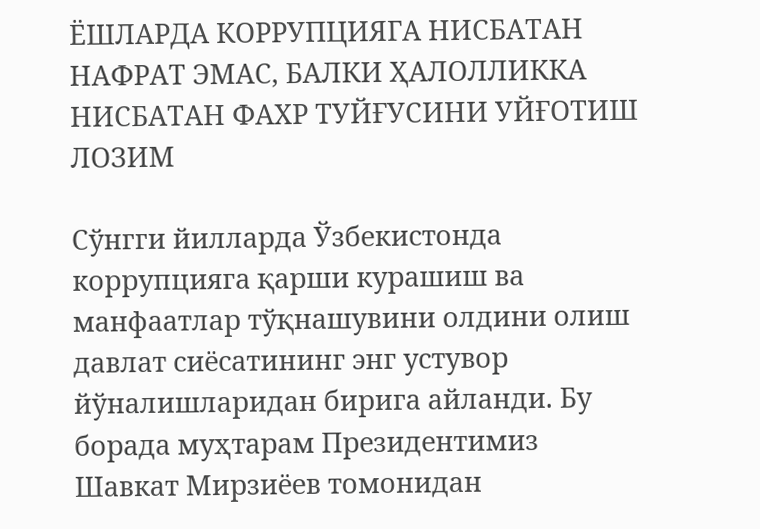ЁШЛАРДА КОРРУПЦИЯГА НИСБАТАН НАФРАТ ЭМАС, БАЛКИ ҲАЛОЛЛИККА НИСБАТАН ФАХР ТУЙҒУСИНИ УЙҒОТИШ ЛОЗИМ

Сўнгги йилларда Ўзбекистонда коррупцияга қарши курашиш ва манфаатлар тўқнашувини олдини олиш давлат сиёсатининг энг устувор йўналишларидан бирига айланди. Бу борада муҳтарам Президентимиз Шавкат Мирзиёев томонидан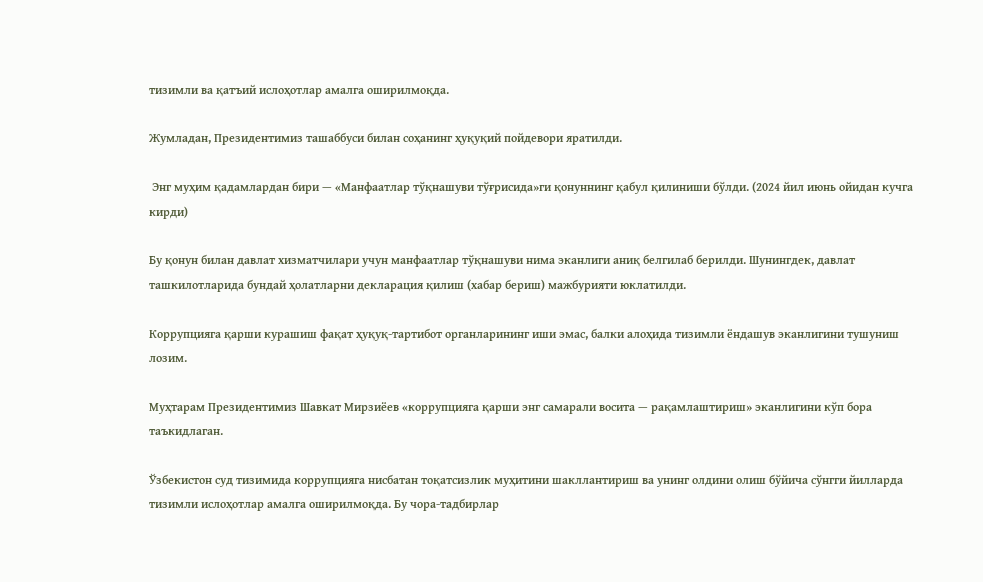тизимли ва қатъий ислоҳотлар амалга оширилмоқда.

Жумладан, Президентимиз ташаббуси билан соҳанинг ҳуқуқий пойдевори яратилди.

 Энг муҳим қадамлардан бири — «Манфаатлар тўқнашуви тўғрисида»ги қонуннинг қабул қилиниши бўлди. (2024 йил июнь ойидан кучга кирди)

Бу қонун билан давлат хизматчилари учун манфаатлар тўқнашуви нима эканлиги аниқ белгилаб берилди. Шунингдек, давлат ташкилотларида бундай ҳолатларни декларация қилиш (хабар бериш) мажбурияти юклатилди.

Коррупцияга қарши курашиш фақат ҳуқуқ-тартибот органларининг иши эмас, балки алоҳида тизимли ёндашув эканлигини тушуниш лозим.

Муҳтарам Президентимиз Шавкат Мирзиёев «коррупцияга қарши энг самарали восита — рақамлаштириш» эканлигини кўп бора таъкидлаган.

Ўзбекистон суд тизимида коррупцияга нисбатан тоқатсизлик муҳитини шакллантириш ва унинг олдини олиш бўйича сўнгги йилларда тизимли ислоҳотлар амалга оширилмоқда. Бу чора-тадбирлар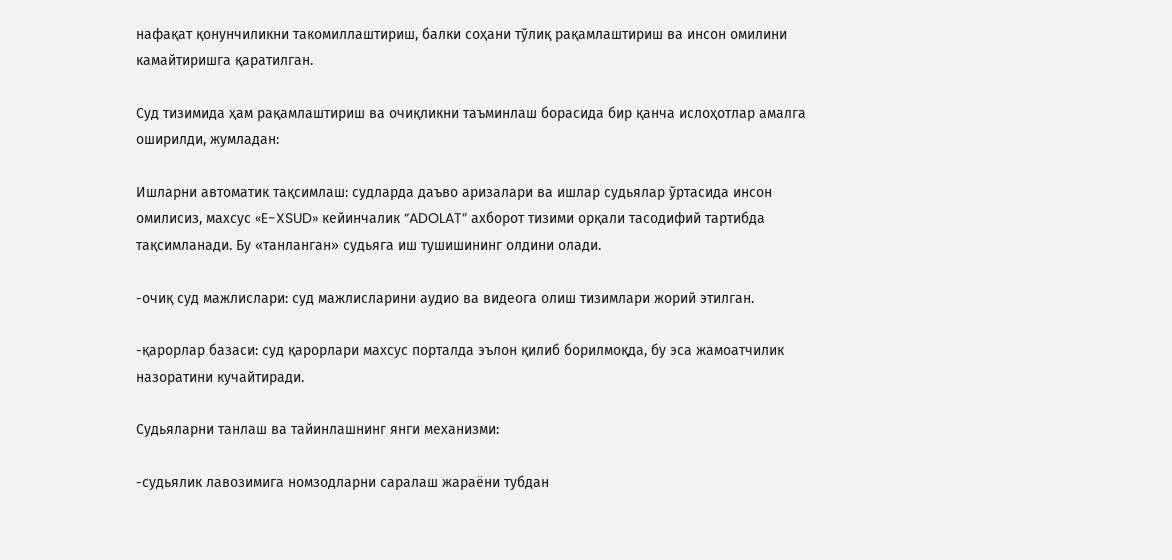нафақат қонунчиликни такомиллаштириш, балки соҳани тўлиқ рақамлаштириш ва инсон омилини камайтиришга қаратилган.

Суд тизимида ҳам рақамлаштириш ва очиқликни таъминлаш борасида бир қанча ислоҳотлар амалга оширилди, жумладан:

Ишларни автоматик тақсимлаш: судларда даъво аризалари ва ишлар судьялар ўртасида инсон омилисиз, махсус «E-XSUD» кейинчалик “ADOLAT” ахборот тизими орқали тасодифий тартибда тақсимланади. Бу «танланган» судьяга иш тушишининг олдини олади.

-очиқ суд мажлислари: суд мажлисларини аудио ва видеога олиш тизимлари жорий этилган.

-қарорлар базаси: суд қарорлари махсус порталда эълон қилиб борилмоқда, бу эса жамоатчилик назоратини кучайтиради.

Судьяларни танлаш ва тайинлашнинг янги механизми:

-судьялик лавозимига номзодларни саралаш жараёни тубдан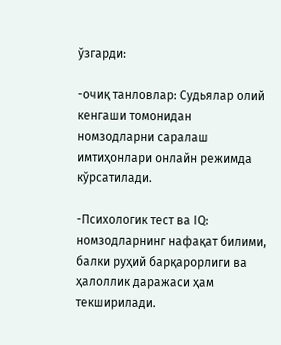ўзгарди:

-очиқ танловлар: Судьялар олий кенгаши томонидан номзодларни саралаш имтиҳонлари онлайн режимда кўрсатилади.

-Психологик тест ва IQ: номзодларнинг нафақат билими, балки руҳий барқарорлиги ва ҳалоллик даражаси ҳам текширилади.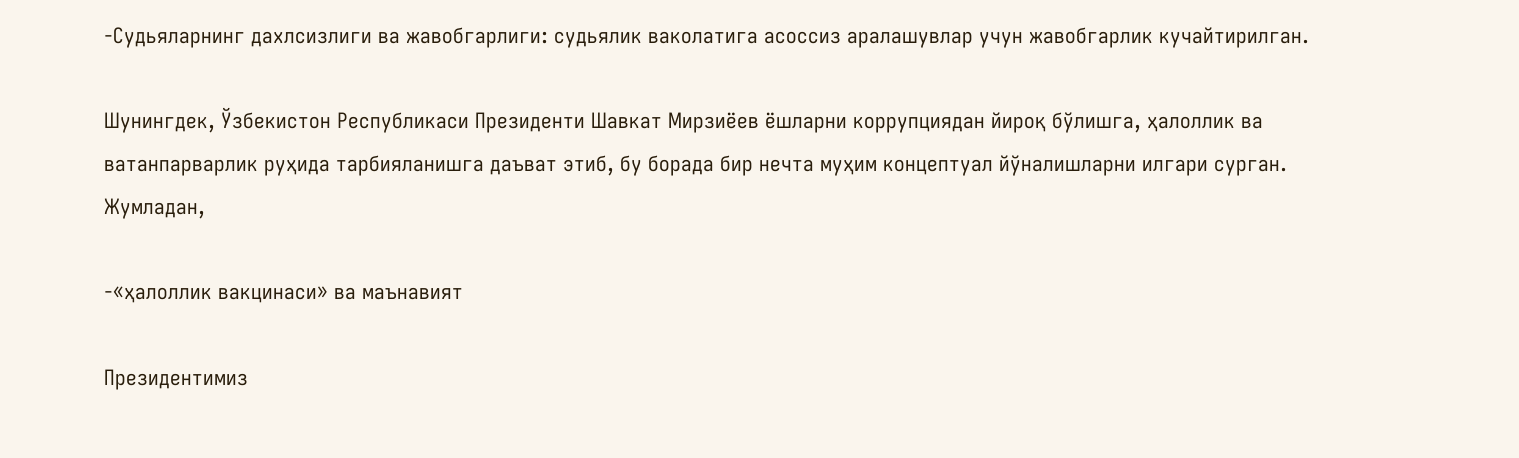-Судьяларнинг дахлсизлиги ва жавобгарлиги: судьялик ваколатига асоссиз аралашувлар учун жавобгарлик кучайтирилган.

Шунингдек, Ўзбекистон Республикаси Президенти Шавкат Мирзиёев ёшларни коррупциядан йироқ бўлишга, ҳалоллик ва ватанпарварлик руҳида тарбияланишга даъват этиб, бу борада бир нечта муҳим концептуал йўналишларни илгари сурган. Жумладан,

-«ҳалоллик вакцинаси» ва маънавият

Президентимиз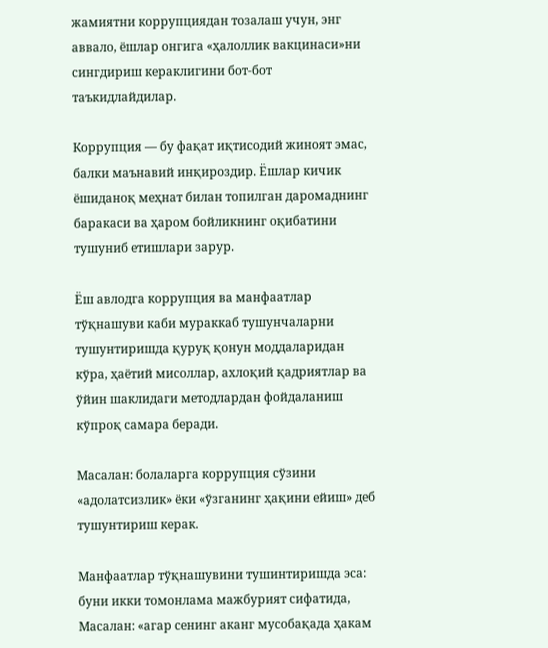жамиятни коррупциядан тозалаш учун, энг аввало, ёшлар онгига «ҳалоллик вакцинаси»ни сингдириш кераклигини бот-бот таъкидлайдилар.

Коррупция — бу фақат иқтисодий жиноят эмас, балки маънавий инқироздир. Ёшлар кичик ёшиданоқ меҳнат билан топилган даромаднинг баракаси ва ҳаром бойликнинг оқибатини тушуниб етишлари зарур.

Ёш авлодга коррупция ва манфаатлар тўқнашуви каби мураккаб тушунчаларни тушунтиришда қуруқ қонун моддаларидан кўра, ҳаётий мисоллар, ахлоқий қадриятлар ва ўйин шаклидаги методлардан фойдаланиш кўпроқ самара беради.

Масалан: болаларга коррупция сўзини «адолатсизлик» ёки «ўзганинг ҳақини ейиш» деб тушунтириш керак.

Манфаатлар тўқнашувини тушинтиришда эса: буни икки томонлама мажбурият сифатида, Масалан: «агар сенинг аканг мусобақада ҳакам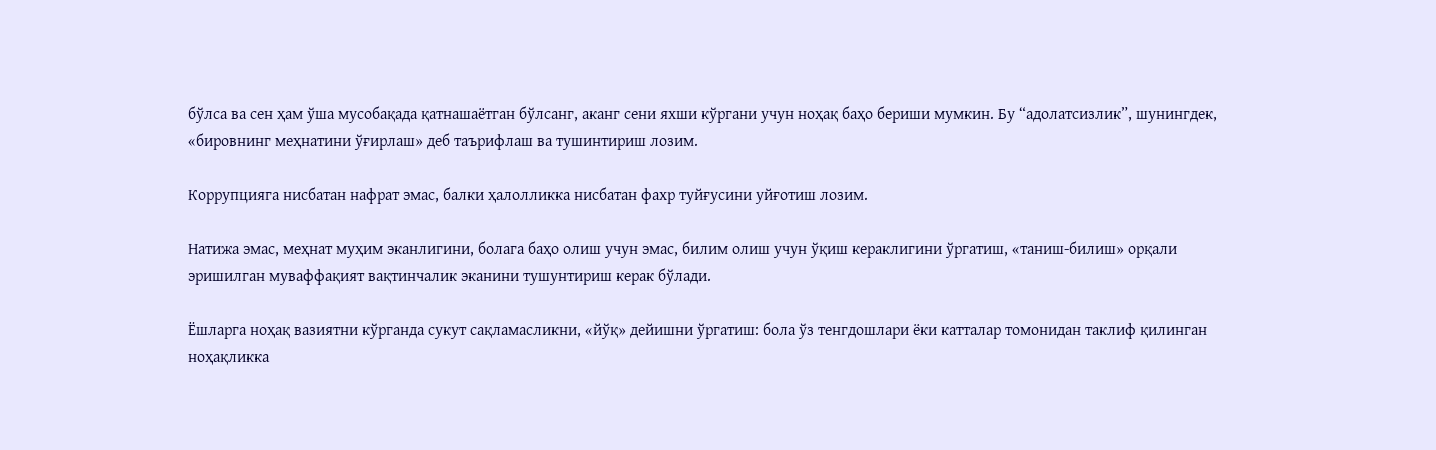бўлса ва сен ҳам ўша мусобақада қатнашаётган бўлсанг, аканг сени яхши кўргани учун ноҳақ баҳо бериши мумкин. Бу “адолатсизлик”, шунингдек, «бировнинг меҳнатини ўғирлаш» деб таърифлаш ва тушинтириш лозим.

Коррупцияга нисбатан нафрат эмас, балки ҳалолликка нисбатан фахр туйғусини уйғотиш лозим.

Натижа эмас, меҳнат муҳим эканлигини, болага баҳо олиш учун эмас, билим олиш учун ўқиш кераклигини ўргатиш, «таниш-билиш» орқали эришилган муваффақият вақтинчалик эканини тушунтириш керак бўлади.

Ёшларга ноҳақ вазиятни кўрганда сукут сақламасликни, «йўқ» дейишни ўргатиш: бола ўз тенгдошлари ёки катталар томонидан таклиф қилинган ноҳақликка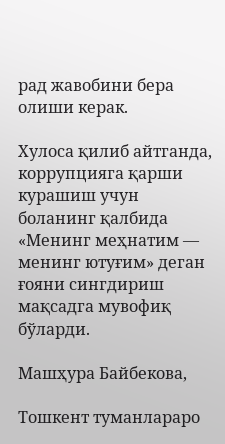рад жавобини бера олиши керак.

Хулоса қилиб айтганда, коррупцияга қарши курашиш учун боланинг қалбида «Менинг меҳнатим — менинг ютуғим» деган ғояни сингдириш мақсадга мувофиқ бўларди.

Машҳура Байбекова,

Тошкент туманлараро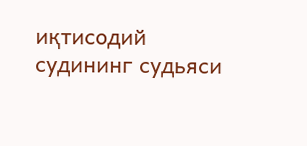иқтисодий судининг судьяси